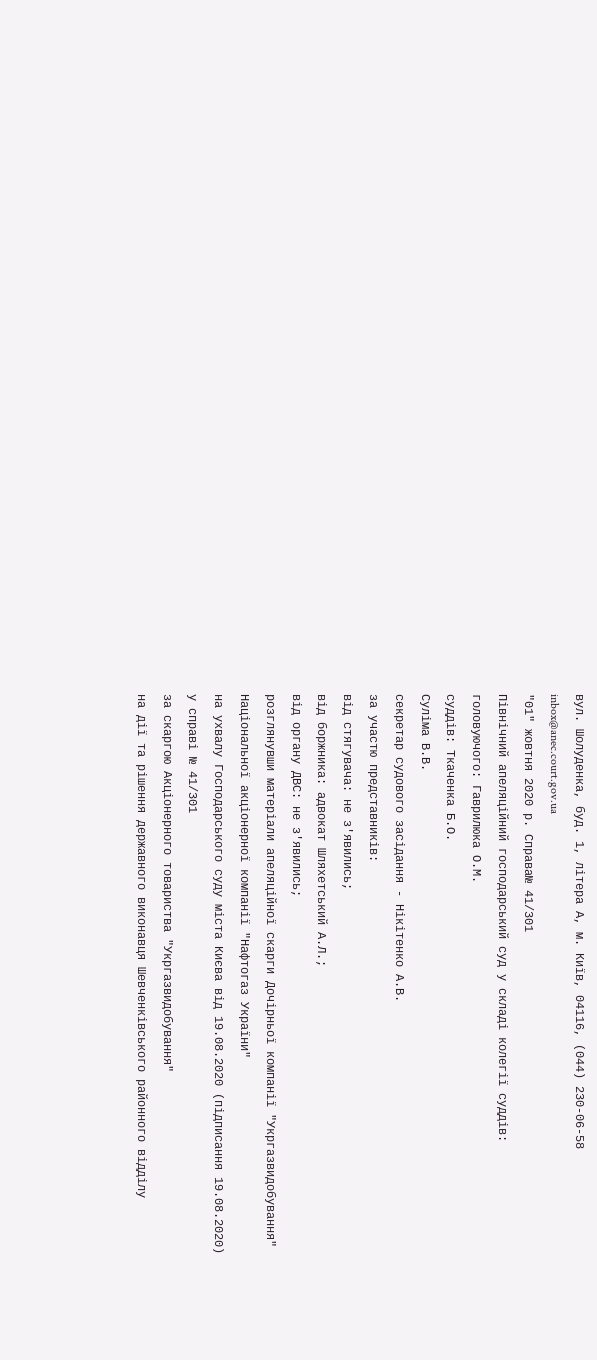вул. Шолуденка, буд. 1, літера А, м. Київ, 04116, (044) 230-06-58 inbox@anec.court.gov.ua
"01" жовтня 2020 р. Справа№ 41/301
Північний апеляційний господарський суд у складі колегії суддів:
головуючого: Гаврилюка О.М.
суддів: Ткаченка Б.О.
Суліма В.В.
секретар судового засідання - Нікітенко А.В.
за участю представників:
від стягувача: не з'явились;
від боржника: адвокат Шляхетський А.Л.;
від органу ДВС: не з'явились;
розглянувши матеріали апеляційної скарги Дочірньої компанії "Укргазвидобування" Національної акціонерної компанії "Нафтогаз України"
на ухвалу Господарського суду міста Києва від 19.08.2020 (підписання 19.08.2020)
у справі № 41/301
за скаргою Акціонерного товариства "Укргазвидобування"
на дії та рішення державного виконавця Шевченківського районного відділу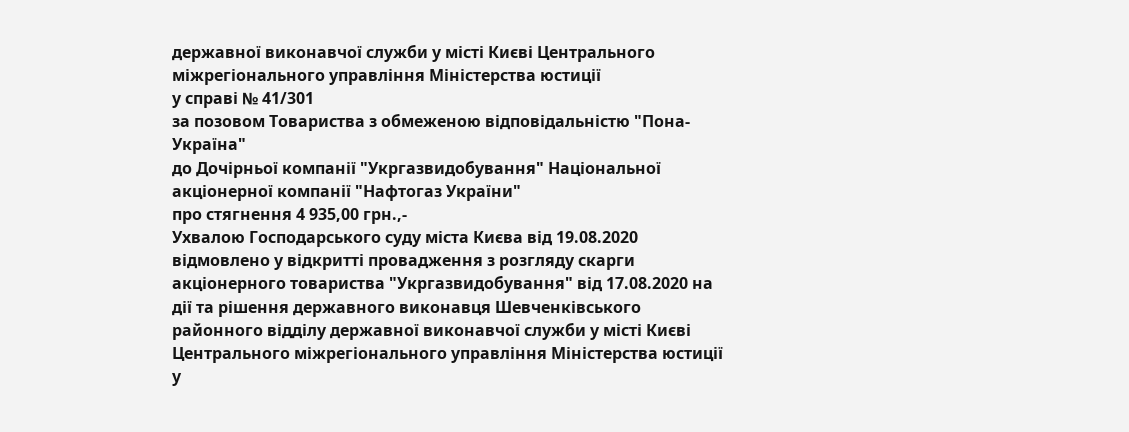державної виконавчої служби у місті Києві Центрального міжрегіонального управління Міністерства юстиції
у справі № 41/301
за позовом Товариства з обмеженою відповідальністю "Пона-Україна"
до Дочірньої компанії "Укргазвидобування" Національної акціонерної компанії "Нафтогаз України"
про стягнення 4 935,00 грн.,-
Ухвалою Господарського суду міста Києва від 19.08.2020 відмовлено у відкритті провадження з розгляду скарги акціонерного товариства "Укргазвидобування" від 17.08.2020 на дії та рішення державного виконавця Шевченківського районного відділу державної виконавчої служби у місті Києві Центрального міжрегіонального управління Міністерства юстиції у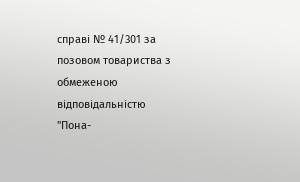справі № 41/301 за позовом товариства з обмеженою відповідальністю "Пона-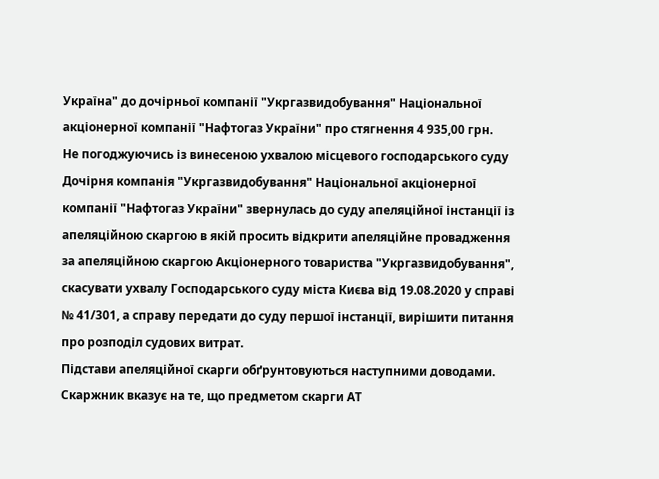Україна" до дочірньої компанії "Укргазвидобування" Національної акціонерної компанії "Нафтогаз України" про стягнення 4 935,00 грн.
Не погоджуючись із винесеною ухвалою місцевого господарського суду Дочірня компанія "Укргазвидобування" Національної акціонерної компанії "Нафтогаз України" звернулась до суду апеляційної інстанції із апеляційною скаргою в якій просить відкрити апеляційне провадження за апеляційною скаргою Акціонерного товариства "Укргазвидобування", скасувати ухвалу Господарського суду міста Києва від 19.08.2020 у справі № 41/301, а справу передати до суду першої інстанції, вирішити питання про розподіл судових витрат.
Підстави апеляційної скарги обґрунтовуються наступними доводами.
Скаржник вказує на те, що предметом скарги АТ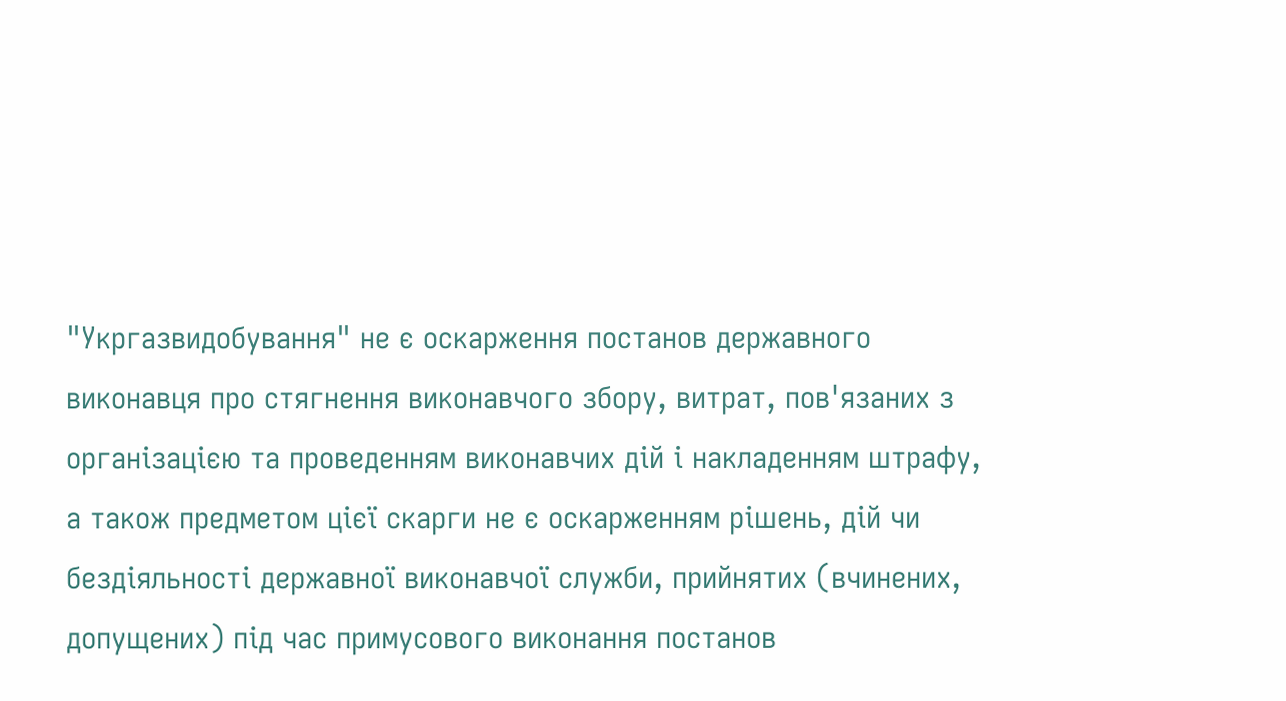"Укргазвидобування" не є оскарження постанов державного виконавця про стягнення виконавчого збору, витрат, пов'язаних з організацією та проведенням виконавчих дій і накладенням штрафу, а також предметом цієї скарги не є оскарженням рішень, дій чи бездіяльності державної виконавчої служби, прийнятих (вчинених, допущених) під час примусового виконання постанов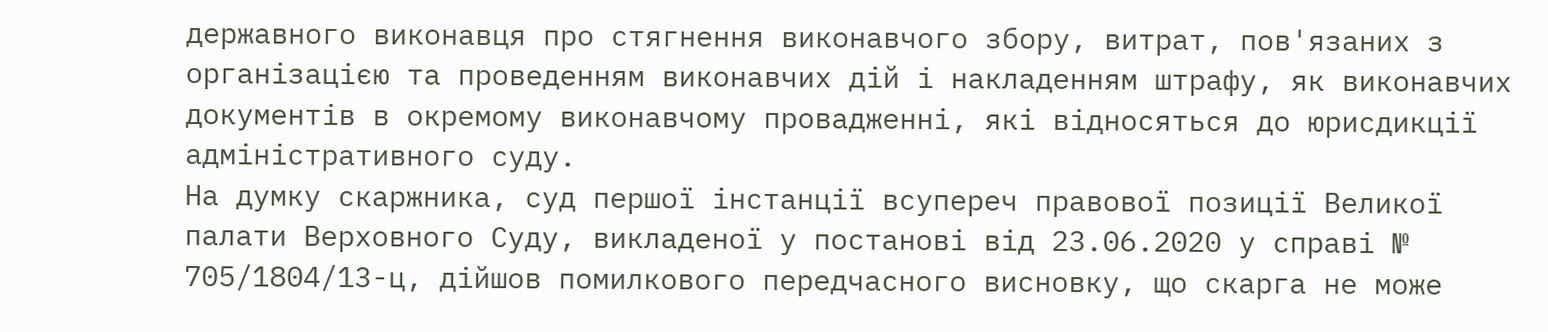державного виконавця про стягнення виконавчого збору, витрат, пов'язаних з організацією та проведенням виконавчих дій і накладенням штрафу, як виконавчих документів в окремому виконавчому провадженні, які відносяться до юрисдикції адміністративного суду.
На думку скаржника, суд першої інстанції всупереч правової позиції Великої палати Верховного Суду, викладеної у постанові від 23.06.2020 у справі № 705/1804/13-ц, дійшов помилкового передчасного висновку, що скарга не може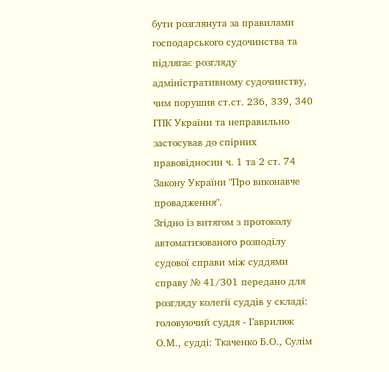бути розглянута за правилами господарського судочинства та підлягає розгляду адміністративному судочинству, чим порушив ст.ст. 236, 339, 340 ГПК України та неправильно застосував до спірних правовідносин ч. 1 та 2 ст. 74 Закону України "Про виконавче провадження".
Згідно із витягом з протоколу автоматизованого розподілу судової справи між суддями справу № 41/301 передано для розгляду колегії суддів у складі: головуючий суддя - Гаврилюк О.М., судді: Ткаченко Б.О., Сулім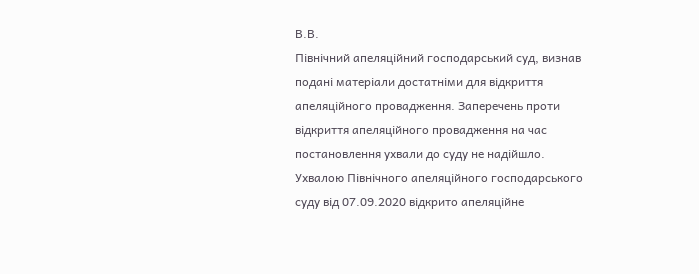В.В.
Північний апеляційний господарський суд, визнав подані матеріали достатніми для відкриття апеляційного провадження. Заперечень проти відкриття апеляційного провадження на час постановлення ухвали до суду не надійшло.
Ухвалою Північного апеляційного господарського суду від 07.09.2020 відкрито апеляційне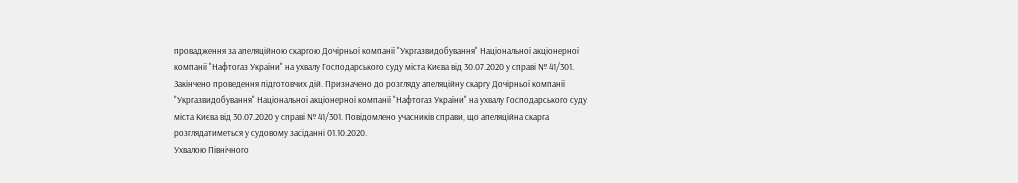провадження за апеляційною скаргою Дочірньої компанії "Укргазвидобування" Національної акціонерної компанії "Нафтогаз України" на ухвалу Господарського суду міста Києва від 30.07.2020 у справі № 41/301. Закінчено проведення підготовчих дій. Призначено до розгляду апеляційну скаргу Дочірньої компанії "Укргазвидобування" Національної акціонерної компанії "Нафтогаз України" на ухвалу Господарського суду міста Києва від 30.07.2020 у справі № 41/301. Повідомлено учасників справи, що апеляційна скарга розглядатиметься у судовому засіданні 01.10.2020.
Ухвалою Північного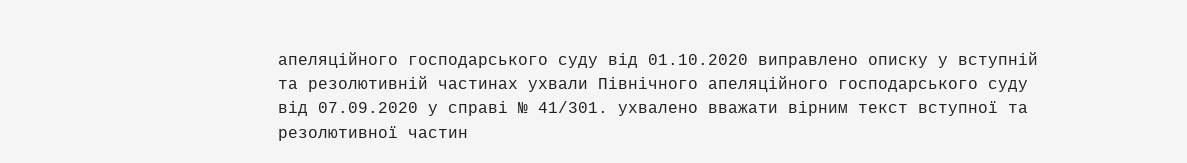апеляційного господарського суду від 01.10.2020 виправлено описку у вступній та резолютивній частинах ухвали Північного апеляційного господарського суду від 07.09.2020 у справі № 41/301. ухвалено вважати вірним текст вступної та резолютивної частин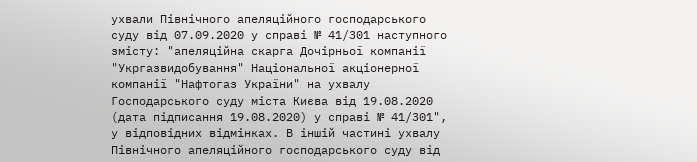ухвали Північного апеляційного господарського суду від 07.09.2020 у справі № 41/301 наступного змісту: "апеляційна скарга Дочірньої компанії "Укргазвидобування" Національної акціонерної компанії "Нафтогаз України" на ухвалу Господарського суду міста Києва від 19.08.2020 (дата підписання 19.08.2020) у справі № 41/301", у відповідних відмінках. В іншій частині ухвалу Північного апеляційного господарського суду від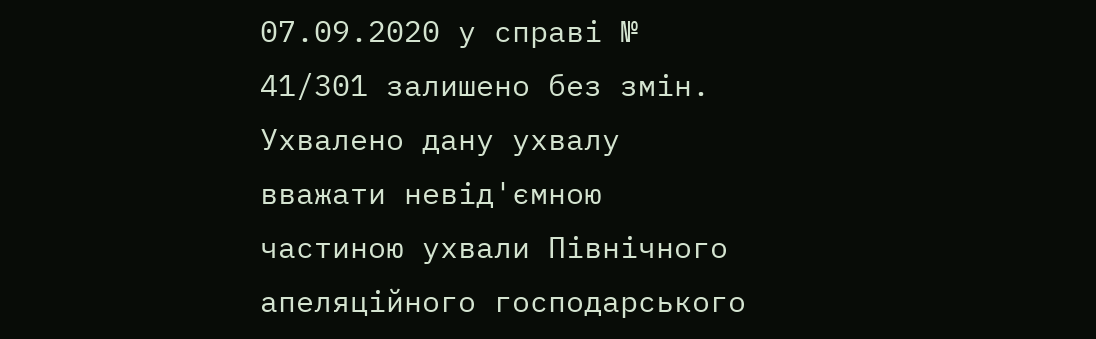07.09.2020 у справі № 41/301 залишено без змін. Ухвалено дану ухвалу вважати невід'ємною частиною ухвали Північного апеляційного господарського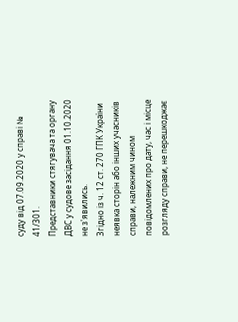суду від 07.09.2020 у справі № 41/301.
Представники стягувача та органу ДВС у судове засідання 01.10.2020 не з'явились.
Згідно із ч. 12 ст. 270 ГПК України неявка сторін або інших учасників справи, належним чином повідомлених про дату, час і місце розгляду справи, не перешкоджає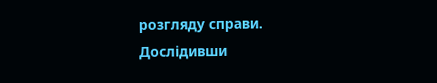розгляду справи.
Дослідивши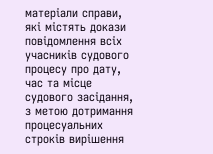матеріали справи, які містять докази повідомлення всіх учасників судового процесу про дату, час та місце судового засідання, з метою дотримання процесуальних строків вирішення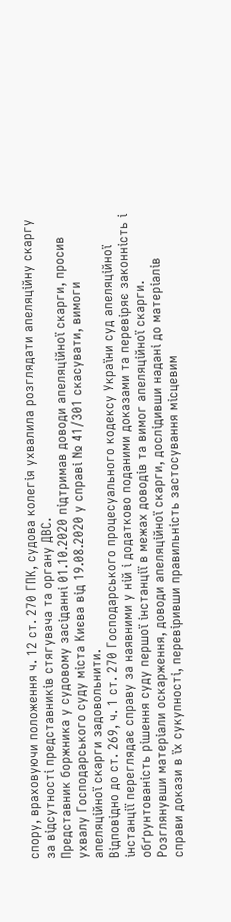спору, враховуючи положення ч. 12 ст. 270 ГПК, судова колегія ухвалила розглядати апеляційну скаргу за відсутності представників стягувача та органу ДВС.
Представник боржника у судовому засіданні 01.10.2020 підтримав доводи апеляційної скарги, просив ухвалу Господарського суду міста Києва від 19.08.2020 у справі № 41/301 скасувати, вимоги апеляційної скарги задовольнити.
Відповідно до ст. 269, ч. 1 ст. 270 Господарського процесуального кодексу України суд апеляційної інстанції переглядає справу за наявними у ній і додатково поданими доказами та перевіряє законність і обґрунтованість рішення суду першої інстанції в межах доводів та вимог апеляційної скарги.
Розглянувши матеріали оскарження, доводи апеляційної скарги, дослідивши надані до матеріалів справи докази в їх сукупності, перевіривши правильність застосування місцевим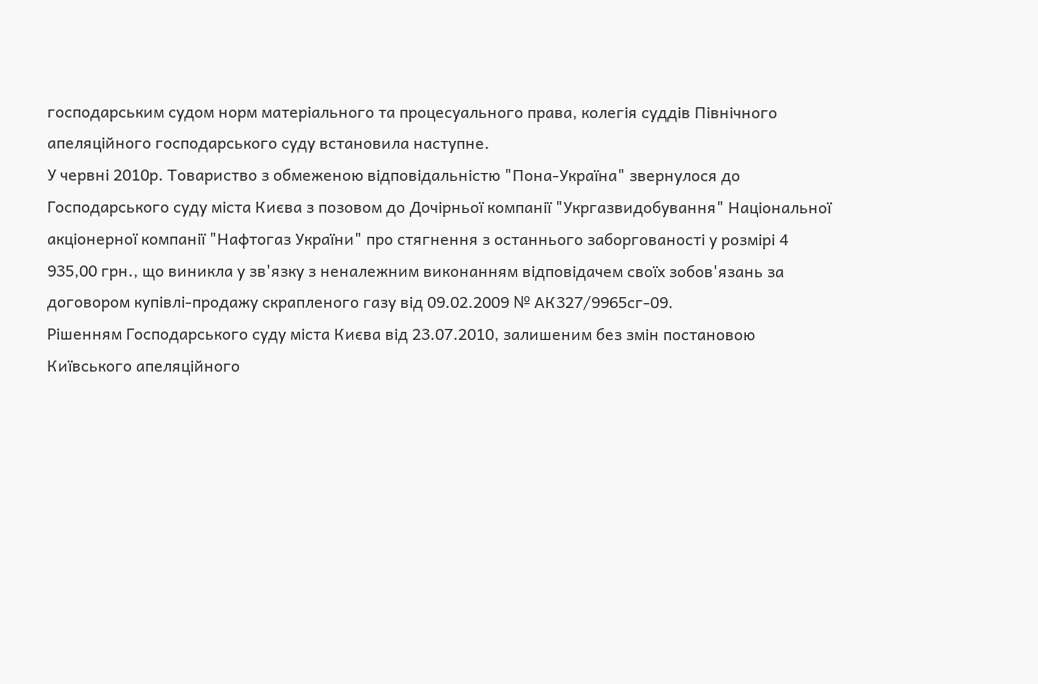господарським судом норм матеріального та процесуального права, колегія суддів Північного апеляційного господарського суду встановила наступне.
У червні 2010р. Товариство з обмеженою відповідальністю "Пона-Україна" звернулося до Господарського суду міста Києва з позовом до Дочірньої компанії "Укргазвидобування" Національної акціонерної компанії "Нафтогаз України" про стягнення з останнього заборгованості у розмірі 4 935,00 грн., що виникла у зв'язку з неналежним виконанням відповідачем своїх зобов'язань за договором купівлі-продажу скрапленого газу від 09.02.2009 № АК327/9965сг-09.
Рішенням Господарського суду міста Києва від 23.07.2010, залишеним без змін постановою Київського апеляційного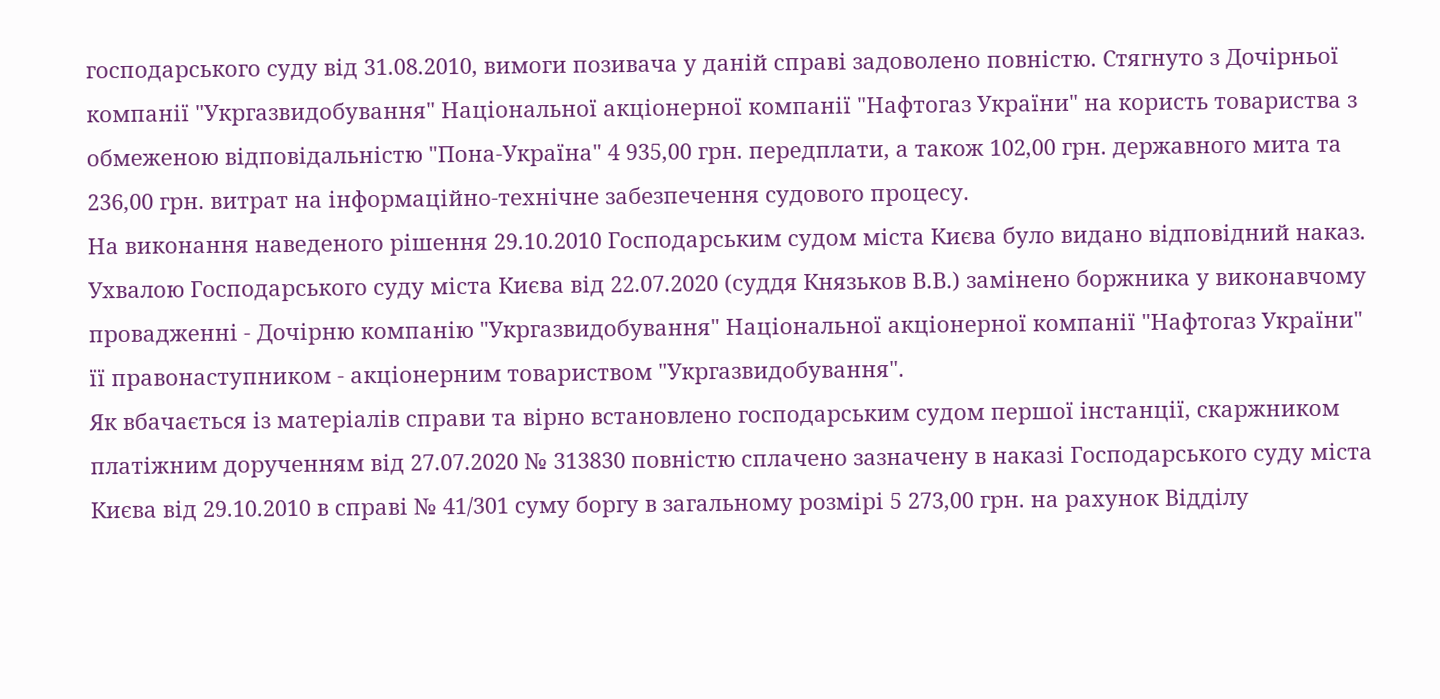господарського суду від 31.08.2010, вимоги позивача у даній справі задоволено повністю. Стягнуто з Дочірньої компанії "Укргазвидобування" Національної акціонерної компанії "Нафтогаз України" на користь товариства з обмеженою відповідальністю "Пона-Україна" 4 935,00 грн. передплати, а також 102,00 грн. державного мита та 236,00 грн. витрат на інформаційно-технічне забезпечення судового процесу.
На виконання наведеного рішення 29.10.2010 Господарським судом міста Києва було видано відповідний наказ.
Ухвалою Господарського суду міста Києва від 22.07.2020 (суддя Князьков В.В.) замінено боржника у виконавчому провадженні - Дочірню компанію "Укргазвидобування" Національної акціонерної компанії "Нафтогаз України" її правонаступником - акціонерним товариством "Укргазвидобування".
Як вбачається із матеріалів справи та вірно встановлено господарським судом першої інстанції, скаржником платіжним дорученням від 27.07.2020 № 313830 повністю сплачено зазначену в наказі Господарського суду міста Києва від 29.10.2010 в справі № 41/301 суму боргу в загальному розмірі 5 273,00 грн. на рахунок Відділу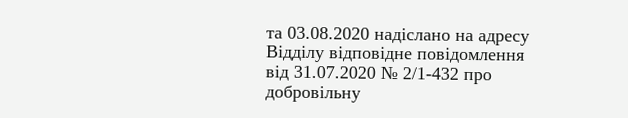та 03.08.2020 надіслано на адресу Відділу відповідне повідомлення від 31.07.2020 № 2/1-432 про добровільну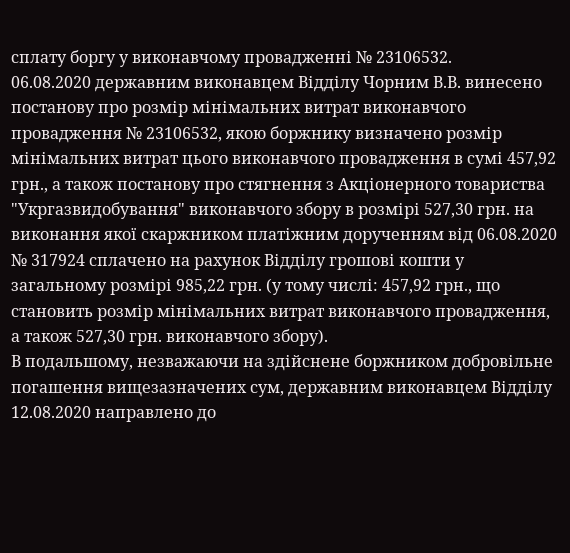сплату боргу у виконавчому провадженні № 23106532.
06.08.2020 державним виконавцем Відділу Чорним В.В. винесено постанову про розмір мінімальних витрат виконавчого провадження № 23106532, якою боржнику визначено розмір мінімальних витрат цього виконавчого провадження в сумі 457,92 грн., а також постанову про стягнення з Акціонерного товариства "Укргазвидобування" виконавчого збору в розмірі 527,30 грн. на виконання якої скаржником платіжним дорученням від 06.08.2020 № 317924 сплачено на рахунок Відділу грошові кошти у загальному розмірі 985,22 грн. (у тому числі: 457,92 грн., що становить розмір мінімальних витрат виконавчого провадження, а також 527,30 грн. виконавчого збору).
В подальшому, незважаючи на здійснене боржником добровільне погашення вищезазначених сум, державним виконавцем Відділу 12.08.2020 направлено до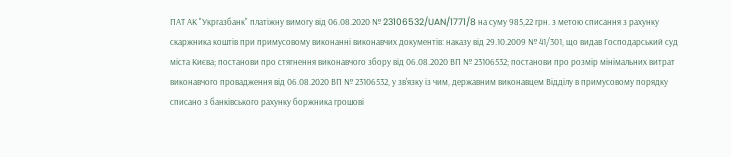ПАТ АК "Укргазбанк" платіжну вимогу від 06.08.2020 № 23106532/UAN/1771/8 на суму 985,22 грн. з метою списання з рахунку скаржника коштів при примусовому виконанні виконавчих документів: наказу від 29.10.2009 № 41/301, що видав Господарський суд міста Києва; постанови про стягнення виконавчого збору від 06.08.2020 ВП № 23106532; постанови про розмір мінімальних витрат виконавчого провадження від 06.08.2020 ВП № 23106532, у зв'язку із чим, державним виконавцем Відділу в примусовому порядку списано з банківського рахунку боржника грошові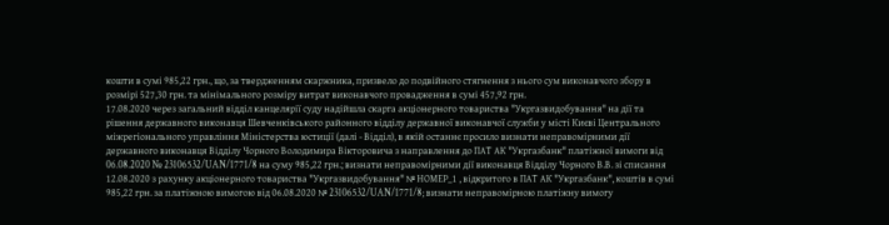кошти в сумі 985,22 грн., що, за твердженням скаржника, призвело до подвійного стягнення з нього сум виконавчого збору в розмірі 527,30 грн. та мінімального розміру витрат виконавчого провадження в сумі 457,92 грн.
17.08.2020 через загальний відділ канцелярії суду надійшла скарга акціонерного товариства "Укргазвидобування" на дії та рішення державного виконавця Шевченківського районного відділу державної виконавчої служби у місті Києві Центрального міжрегіонального управління Міністерства юстиції (далі - Відділ), в якій останнє просило визнати неправомірними дії державного виконавця Відділу Чорного Володимира Вікторовича з направлення до ПАТ АК "Укргазбанк" платіжної вимоги від 06.08.2020 № 23106532/UAN/1771/8 на суму 985,22 грн.; визнати неправомірними дії виконавця Відділу Чорного В.В. зі списання 12.08.2020 з рахунку акціонерного товариства "Укргазвидобування" № НОМЕР_1 , відкритого в ПАТ АК "Укргазбанк", коштів в сумі 985,22 грн. за платіжною вимогою від 06.08.2020 № 23106532/UAN/1771/8; визнати неправомірною платіжну вимогу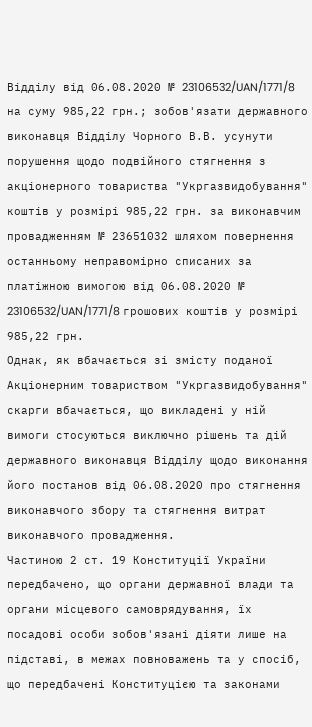Відділу від 06.08.2020 № 23106532/UAN/1771/8 на суму 985,22 грн.; зобов'язати державного виконавця Відділу Чорного В.В. усунути порушення щодо подвійного стягнення з акціонерного товариства "Укргазвидобування" коштів у розмірі 985,22 грн. за виконавчим провадженням № 23651032 шляхом повернення останньому неправомірно списаних за платіжною вимогою від 06.08.2020 № 23106532/UAN/1771/8 грошових коштів у розмірі 985,22 грн.
Однак, як вбачається зі змісту поданої Акціонерним товариством "Укргазвидобування" скарги вбачається, що викладені у ній вимоги стосуються виключно рішень та дій державного виконавця Відділу щодо виконання його постанов від 06.08.2020 про стягнення виконавчого збору та стягнення витрат виконавчого провадження.
Частиною 2 ст. 19 Конституції України передбачено, що органи державної влади та органи місцевого самоврядування, їх посадові особи зобов'язані діяти лише на підставі, в межах повноважень та у спосіб, що передбачені Конституцією та законами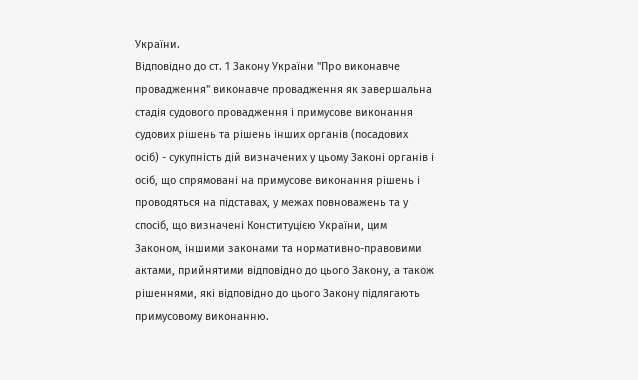України.
Відповідно до ст. 1 Закону України "Про виконавче провадження" виконавче провадження як завершальна стадія судового провадження і примусове виконання судових рішень та рішень інших органів (посадових осіб) - сукупність дій визначених у цьому Законі органів і осіб, що спрямовані на примусове виконання рішень і проводяться на підставах, у межах повноважень та у спосіб, що визначені Конституцією України, цим Законом, іншими законами та нормативно-правовими актами, прийнятими відповідно до цього Закону, а також рішеннями, які відповідно до цього Закону підлягають примусовому виконанню.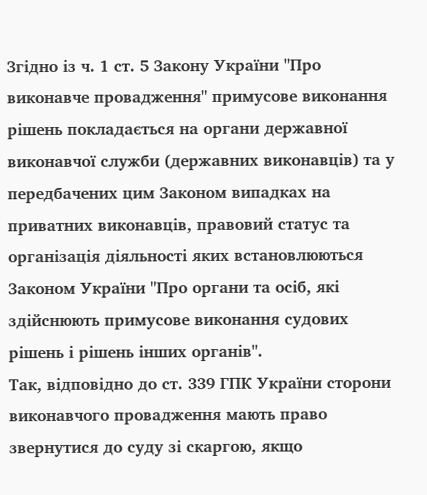Згідно із ч. 1 ст. 5 Закону України "Про виконавче провадження" примусове виконання рішень покладається на органи державної виконавчої служби (державних виконавців) та у передбачених цим Законом випадках на приватних виконавців, правовий статус та організація діяльності яких встановлюються Законом України "Про органи та осіб, які здійснюють примусове виконання судових рішень і рішень інших органів".
Так, відповідно до ст. 339 ГПК України сторони виконавчого провадження мають право звернутися до суду зі скаргою, якщо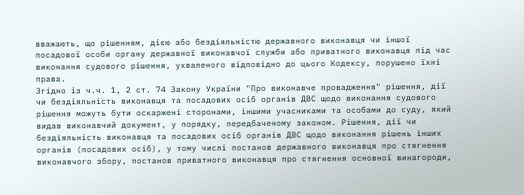вважають, що рішенням, дією або бездіяльністю державного виконавця чи іншої посадової особи органу державної виконавчої служби або приватного виконавця під час виконання судового рішення, ухваленого відповідно до цього Кодексу, порушено їхні права.
Згідно із ч.ч. 1, 2 ст. 74 Закону України "Про виконавче провадження" рішення, дії чи бездіяльність виконавця та посадових осіб органів ДВС щодо виконання судового рішення можуть бути оскаржені сторонами, іншими учасниками та особами до суду, який видав виконавчий документ, у порядку, передбаченому законом. Рішення, дії чи бездіяльність виконавця та посадових осіб органів ДВС щодо виконання рішень інших органів (посадових осіб), у тому числі постанов державного виконавця про стягнення виконавчого збору, постанов приватного виконавця про стягнення основної винагороди,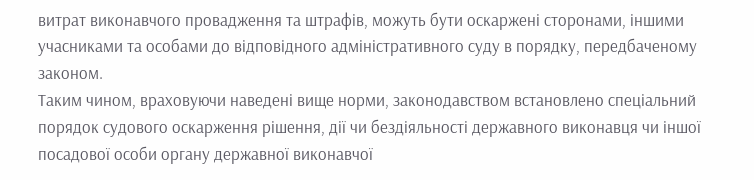витрат виконавчого провадження та штрафів, можуть бути оскаржені сторонами, іншими учасниками та особами до відповідного адміністративного суду в порядку, передбаченому законом.
Таким чином, враховуючи наведені вище норми, законодавством встановлено спеціальний порядок судового оскарження рішення, дії чи бездіяльності державного виконавця чи іншої посадової особи органу державної виконавчої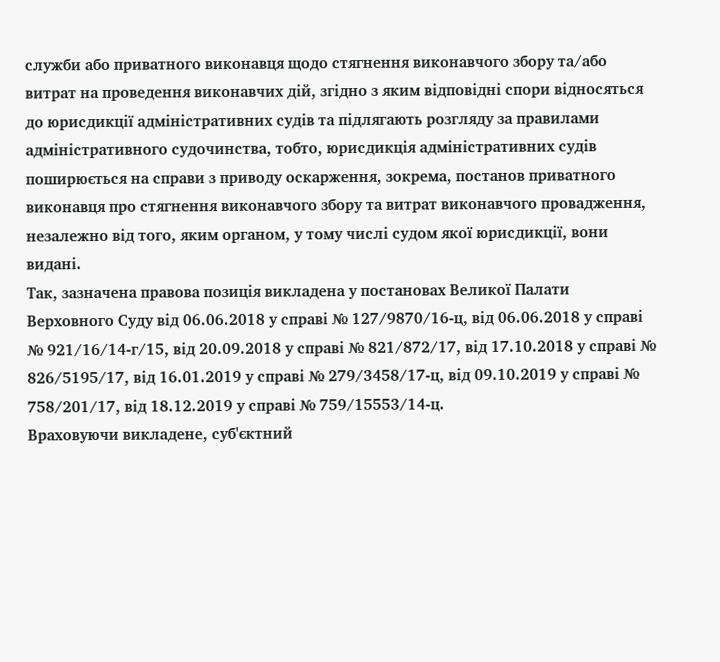служби або приватного виконавця щодо стягнення виконавчого збору та/або витрат на проведення виконавчих дій, згідно з яким відповідні спори відносяться до юрисдикції адміністративних судів та підлягають розгляду за правилами адміністративного судочинства, тобто, юрисдикція адміністративних судів поширюється на справи з приводу оскарження, зокрема, постанов приватного виконавця про стягнення виконавчого збору та витрат виконавчого провадження, незалежно від того, яким органом, у тому числі судом якої юрисдикції, вони видані.
Так, зазначена правова позиція викладена у постановах Великої Палати Верховного Суду від 06.06.2018 у справі № 127/9870/16-ц, від 06.06.2018 у справі № 921/16/14-г/15, від 20.09.2018 у справі № 821/872/17, від 17.10.2018 у справі № 826/5195/17, від 16.01.2019 у справі № 279/3458/17-ц, від 09.10.2019 у справі № 758/201/17, від 18.12.2019 у справі № 759/15553/14-ц.
Враховуючи викладене, суб'єктний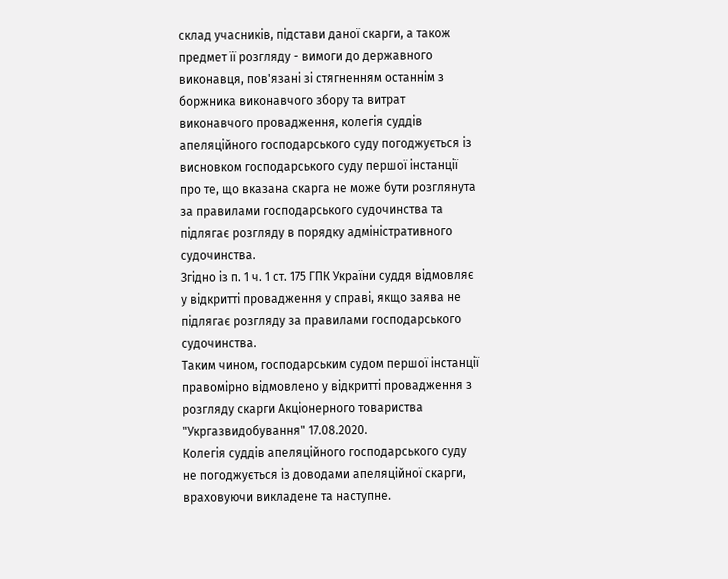склад учасників, підстави даної скарги, а також предмет її розгляду - вимоги до державного виконавця, пов'язані зі стягненням останнім з боржника виконавчого збору та витрат виконавчого провадження, колегія суддів апеляційного господарського суду погоджується із висновком господарського суду першої інстанції про те, що вказана скарга не може бути розглянута за правилами господарського судочинства та підлягає розгляду в порядку адміністративного судочинства.
Згідно із п. 1 ч. 1 ст. 175 ГПК України суддя відмовляє у відкритті провадження у справі, якщо заява не підлягає розгляду за правилами господарського судочинства.
Таким чином, господарським судом першої інстанції правомірно відмовлено у відкритті провадження з розгляду скарги Акціонерного товариства "Укргазвидобування" 17.08.2020.
Колегія суддів апеляційного господарського суду не погоджується із доводами апеляційної скарги, враховуючи викладене та наступне.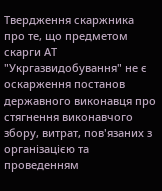Твердження скаржника про те, що предметом скарги АТ "Укргазвидобування" не є оскарження постанов державного виконавця про стягнення виконавчого збору, витрат, пов'язаних з організацією та проведенням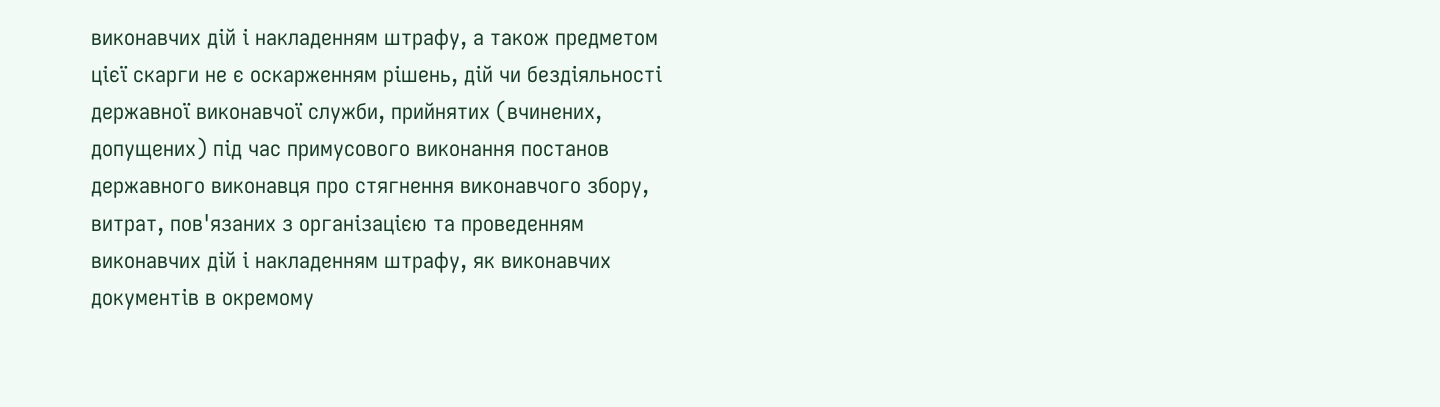виконавчих дій і накладенням штрафу, а також предметом цієї скарги не є оскарженням рішень, дій чи бездіяльності державної виконавчої служби, прийнятих (вчинених, допущених) під час примусового виконання постанов державного виконавця про стягнення виконавчого збору, витрат, пов'язаних з організацією та проведенням виконавчих дій і накладенням штрафу, як виконавчих документів в окремому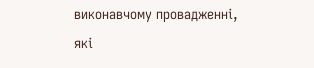виконавчому провадженні, які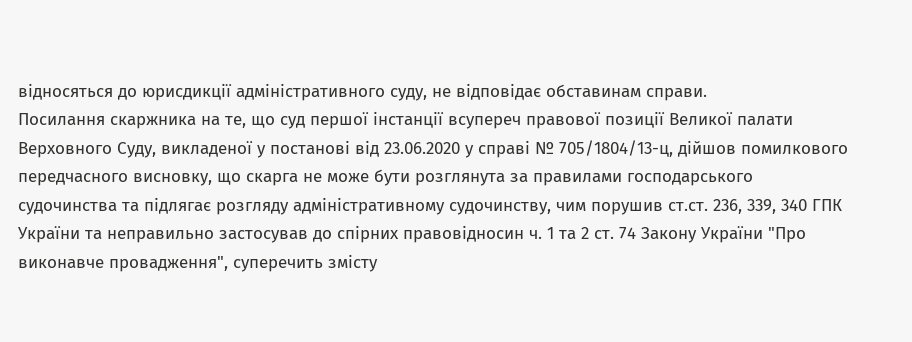відносяться до юрисдикції адміністративного суду, не відповідає обставинам справи.
Посилання скаржника на те, що суд першої інстанції всупереч правової позиції Великої палати Верховного Суду, викладеної у постанові від 23.06.2020 у справі № 705/1804/13-ц, дійшов помилкового передчасного висновку, що скарга не може бути розглянута за правилами господарського судочинства та підлягає розгляду адміністративному судочинству, чим порушив ст.ст. 236, 339, 340 ГПК України та неправильно застосував до спірних правовідносин ч. 1 та 2 ст. 74 Закону України "Про виконавче провадження", суперечить змісту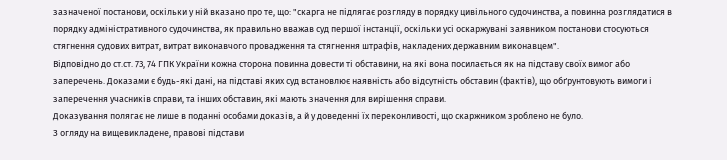зазначеної постанови, оскільки у ній вказано про те, що: "скарга не підлягає розгляду в порядку цивільного судочинства, а повинна розглядатися в порядку адміністративного судочинства, як правильно вважав суд першої інстанції, оскільки усі оскаржувані заявником постанови стосуються стягнення судових витрат, витрат виконавчого провадження та стягнення штрафів, накладених державним виконавцем".
Відповідно до ст.ст. 73, 74 ГПК України кожна сторона повинна довести ті обставини, на які вона посилається як на підставу своїх вимог або заперечень. Доказами є будь-які дані, на підставі яких суд встановлює наявність або відсутність обставин (фактів), що обґрунтовують вимоги і заперечення учасників справи, та інших обставин, які мають значення для вирішення справи.
Доказування полягає не лише в поданні особами доказів, а й у доведенні їх переконливості, що скаржником зроблено не було.
З огляду на вищевикладене, правові підстави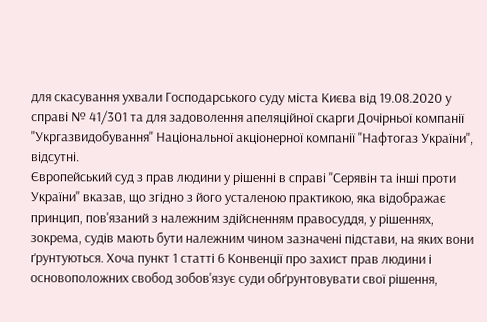для скасування ухвали Господарського суду міста Києва від 19.08.2020 у справі № 41/301 та для задоволення апеляційної скарги Дочірньої компанії "Укргазвидобування" Національної акціонерної компанії "Нафтогаз України", відсутні.
Європейський суд з прав людини у рішенні в справі "Серявін та інші проти України" вказав, що згідно з його усталеною практикою, яка відображає принцип, пов'язаний з належним здійсненням правосуддя, у рішеннях, зокрема, судів мають бути належним чином зазначені підстави, на яких вони ґрунтуються. Хоча пункт 1 статті 6 Конвенції про захист прав людини і основоположних свобод зобов'язує суди обґрунтовувати свої рішення,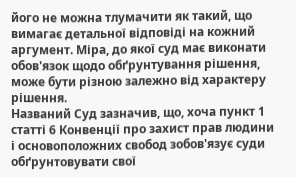його не можна тлумачити як такий, що вимагає детальної відповіді на кожний аргумент. Міра, до якої суд має виконати обов'язок щодо обґрунтування рішення, може бути різною залежно від характеру рішення.
Названий Суд зазначив, що, хоча пункт 1 статті 6 Конвенції про захист прав людини і основоположних свобод зобов'язує суди обґрунтовувати свої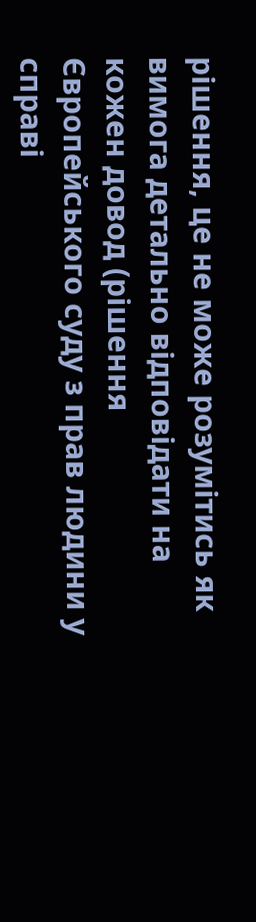рішення, це не може розумітись як вимога детально відповідати на кожен довод (рішення Європейського суду з прав людини у справі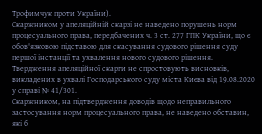Трофимчук проти України).
Скаржником у апеляційній скарзі не наведено порушень норм процесуального права, передбачених ч. 3 ст. 277 ГПК України, що є обов'язковою підставою для скасування судового рішення суду першої інстанції та ухвалення нового судового рішення.
Твердження апеляційної скарги не спростовують висновків, викладених в ухвалі Господарського суду міста Києва від 19.08.2020 у справі № 41/301.
Скаржником, на підтвердження доводів щодо неправильного застосування норм процесуального права, не наведено обставин, які б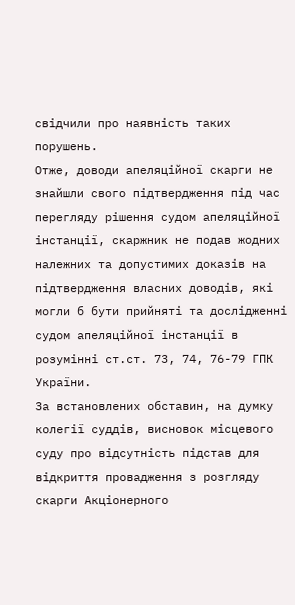свідчили про наявність таких порушень.
Отже, доводи апеляційної скарги не знайшли свого підтвердження під час перегляду рішення судом апеляційної інстанції, скаржник не подав жодних належних та допустимих доказів на підтвердження власних доводів, які могли б бути прийняті та дослідженні судом апеляційної інстанції в розумінні ст.ст. 73, 74, 76-79 ГПК України.
За встановлених обставин, на думку колегії суддів, висновок місцевого суду про відсутність підстав для відкриття провадження з розгляду скарги Акціонерного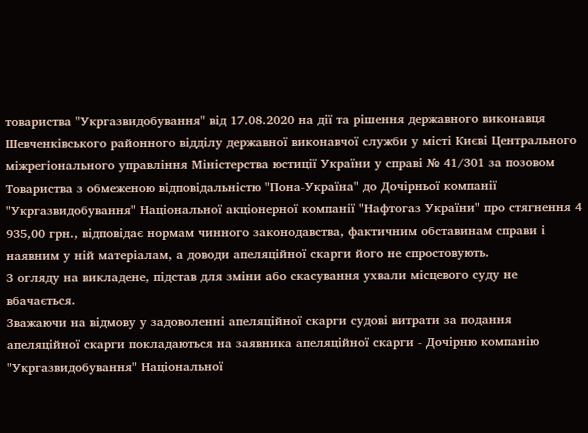товариства "Укргазвидобування" від 17.08.2020 на дії та рішення державного виконавця Шевченківського районного відділу державної виконавчої служби у місті Києві Центрального міжрегіонального управління Міністерства юстиції України у справі № 41/301 за позовом Товариства з обмеженою відповідальністю "Пона-Україна" до Дочірньої компанії "Укргазвидобування" Національної акціонерної компанії "Нафтогаз України" про стягнення 4 935,00 грн., відповідає нормам чинного законодавства, фактичним обставинам справи і наявним у ній матеріалам, а доводи апеляційної скарги його не спростовують.
З огляду на викладене, підстав для зміни або скасування ухвали місцевого суду не вбачається.
Зважаючи на відмову у задоволенні апеляційної скарги судові витрати за подання апеляційної скарги покладаються на заявника апеляційної скарги - Дочірню компанію "Укргазвидобування" Національної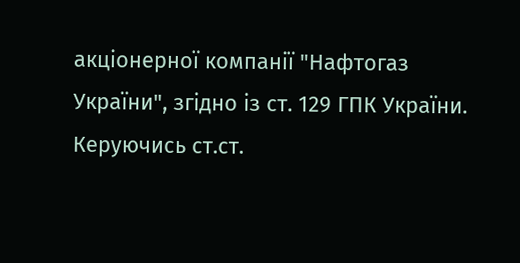акціонерної компанії "Нафтогаз України", згідно із ст. 129 ГПК України.
Керуючись ст.ст.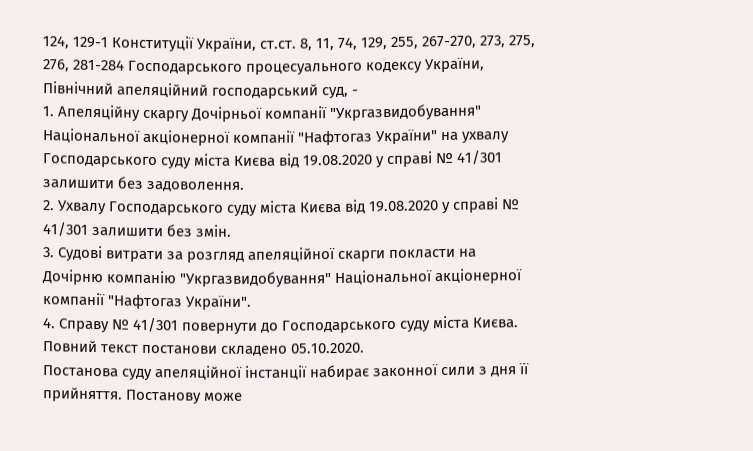124, 129-1 Конституції України, ст.ст. 8, 11, 74, 129, 255, 267-270, 273, 275, 276, 281-284 Господарського процесуального кодексу України, Північний апеляційний господарський суд, -
1. Апеляційну скаргу Дочірньої компанії "Укргазвидобування" Національної акціонерної компанії "Нафтогаз України" на ухвалу Господарського суду міста Києва від 19.08.2020 у справі № 41/301 залишити без задоволення.
2. Ухвалу Господарського суду міста Києва від 19.08.2020 у справі № 41/301 залишити без змін.
3. Судові витрати за розгляд апеляційної скарги покласти на Дочірню компанію "Укргазвидобування" Національної акціонерної компанії "Нафтогаз України".
4. Справу № 41/301 повернути до Господарського суду міста Києва.
Повний текст постанови складено 05.10.2020.
Постанова суду апеляційної інстанції набирає законної сили з дня її прийняття. Постанову може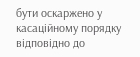бути оскаржено у касаційному порядку відповідно до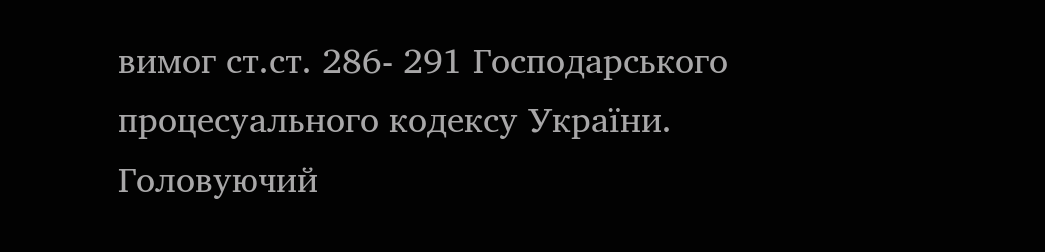вимог ст.ст. 286- 291 Господарського процесуального кодексу України.
Головуючий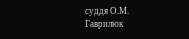суддя О.М. Гаврилюк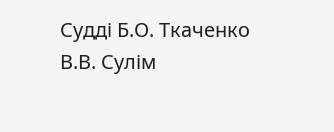Судді Б.О. Ткаченко
В.В. Сулім